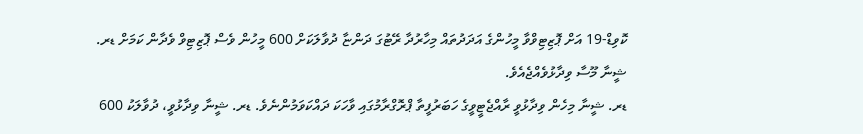ކޮވިޑް-19 އަށް ޕޮޒިޓިވްވާ މީހުންގެ އަދަދުތައް މިހާރުދާ ރޭޓުގަ ދަންޏާ ދުވާލަކަށް 600 މީހުން ވެސް ޕޮޒިޓިވް ވެދާން ކަމަށް ޑރ. ޝީނާ މޫސާ ވިދާޅުވެއްޖެއެވެ.
ޑރ. ޝީނާ މިހެން ވިދާޅުވީ ރާއްޖެޓީވީގެ ހަބަރުފީތާ ޕްރޮގްރާމުގައި ވާހަކަ ދައްކަވަމުންނެވެ. ޑރ. ޝީނާ ވިދާޅުވީ، ދުވާލަކު 600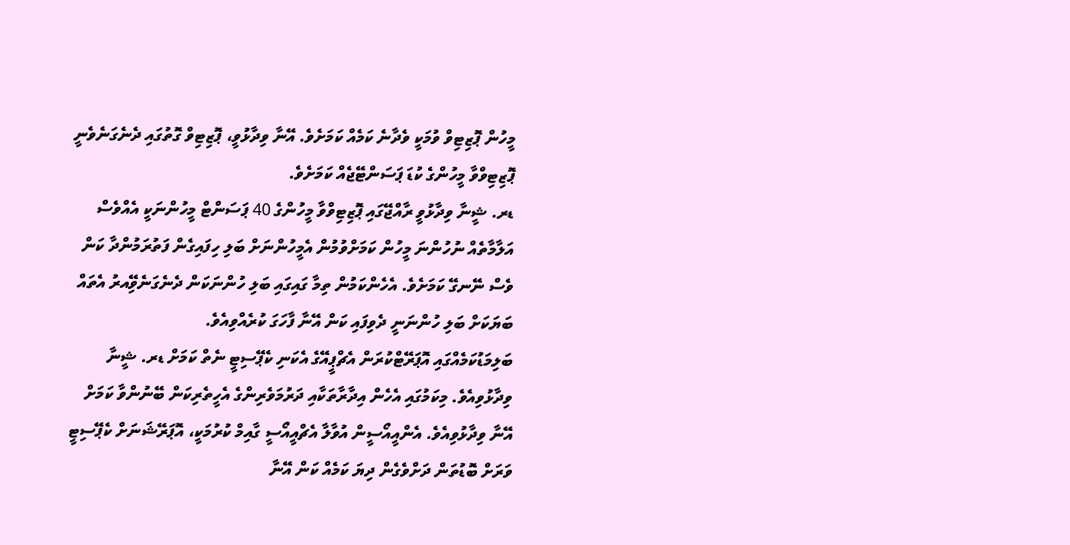މީހުން ޕޮޒިޓިވް ވުމަކީ ވެދާނެ ކަމެއް ކަމަށެވެ. އޭނާ ވިދާޅުވީ، ޕޮޒިޓިވް ގޮތުގައި ދެނެގަނެވެނީ ޕޮޒިޓިވްވާ މީހުންގެ ކުޑަ ޕަސަންޓޭޖެއް ކަމަށެވެ.
ޑރ. ޝީނާ ވިދާޅުވީ ރާއްޖޭގައި ޕޮޒިޓިވްވާ މީހުންގެ 40 ޕަސަންޓް މީހުންނަކީ އެއްވެސް އަލާމާތެއް ނުހުންނަ މީހުން ކަމަށްވުމުން އެމީހުންނަށް ބަލި ހިފައިގެން ފަތުރަމުންދާ ކަން ވެސް ނޭނގޭ ކަމަށެވެ. އެހެންކަމުން ތިމާ ގައިގައި ބަލި ހުންނަކަން ދެނެގަނެވޭިއރު އެތައް ބަޔަކަށް ބަލި ހުންނަނީ ދެވިފައި ކަން އޭނާ ފާހަގަ ކުރެއްވިއެވެ.
ބަލިމަޑުކަމެއްގައި އޮޕަރޭޓްކުރަން އެޗްޕީއޭގެ އެކަނި ކެޕޭސިޓީ ނެތް ކަމަށް ޑރ. ޝީނާ ވިދާޅުވިއެވެ. މިކަމުގައި އެހެން އިދާރާތަކާއި ދަރުމަވެރިންގެ އެހީތެރިކަން ބޭނުންވާ ކަމަށް އޭނާ ވިދާޅުވިއެވެ. އެންއީއޯސީން އުވާލާ އެޗްއީއޯސީ ގާއިމް ކުރުމަކީ، އޮޕަރޭޝަނަށް ކެޕޭސިޓީ ވަރަށް ބޮޑުތަން ދަށްވެގެން ދިޔަ ކަމެއް ކަން އޭނާ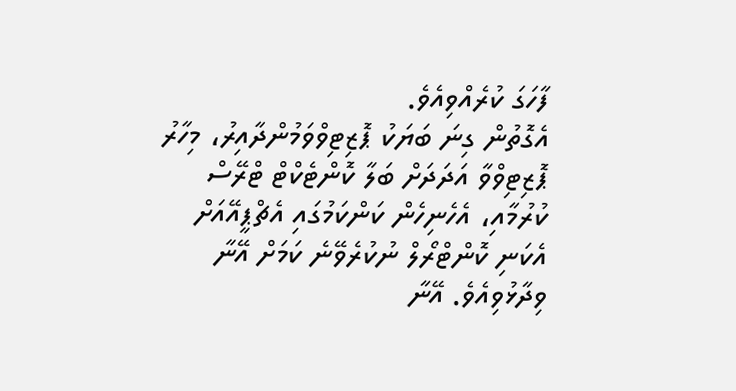ފާހަގަ ކުރެއްވިއެވެ.
އެގޮތުން ގިނަ ބަޔަކު ޕޮޒިޓިވްވަމުންދާއިރު، މިހާރު ޕޮޒިޓިވްވާ އަދަދަށް ބަލާ ކޮންޓެކްޓް ޓްރޭސް ކުރުމާއި، އެހެނިހެން ކަންކަމުގައި އެޗްޕީއޭއަށް އެކަނި ކޮންޓްރޯލް ނުކުރެވޭނެ ކަމަށް އޭނާ ވިދާޅުވިއެވެ. އޭނާ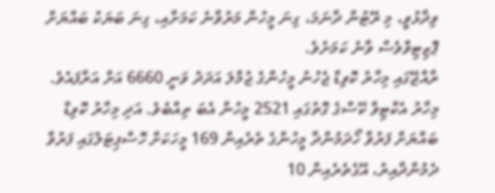ވިދާޅުވީ، މި ރޭޓުން ދާނަމަ، ގިނަ މީހުން މަރުވާނެ ކަމަށާއި، ގިނަ ބަޔަކު ބައްޔަށް ޕޮޒިޓިވްވެސް ވާނެ ކަމަށެވެ.
ރާއްޖޭގައި މިހާރު ކޮވިޑް ޖެހުނު މީހުންގެ ޖުމްލަ އަދަދު ވަނީ 6660 އަށް އަރާފައެވެ. މިހާރު އެކްޓިވް ކޭސްގެ ގޮތުގައި 2521 މީހުން އެބަ ތިއްބެވެ. އަދި މިހާރު ކޮވިޑް ބައްޔަށް ފަރުވާ ހޯދަމުންދާ މީހުންގެ ތެރެއިން 169 މީހަކަށް ހޮސްޕިޓަލުގައި ފަރުވާ ދެމުންދާއިރު، އޭގެތެރެއިން 10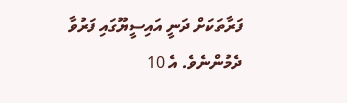ފަރާތަކަށް ދަނީ އައިސީޔޫގައި ފަރުވާ ދެމުންނެވެ. އެ 10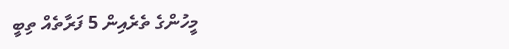މީހުންގެ ތެރެއިން 5 ފަރާތެއް ތިބީ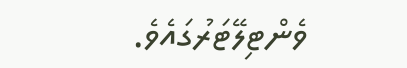ވެންޓިލޭޓަރުގައެވެ.